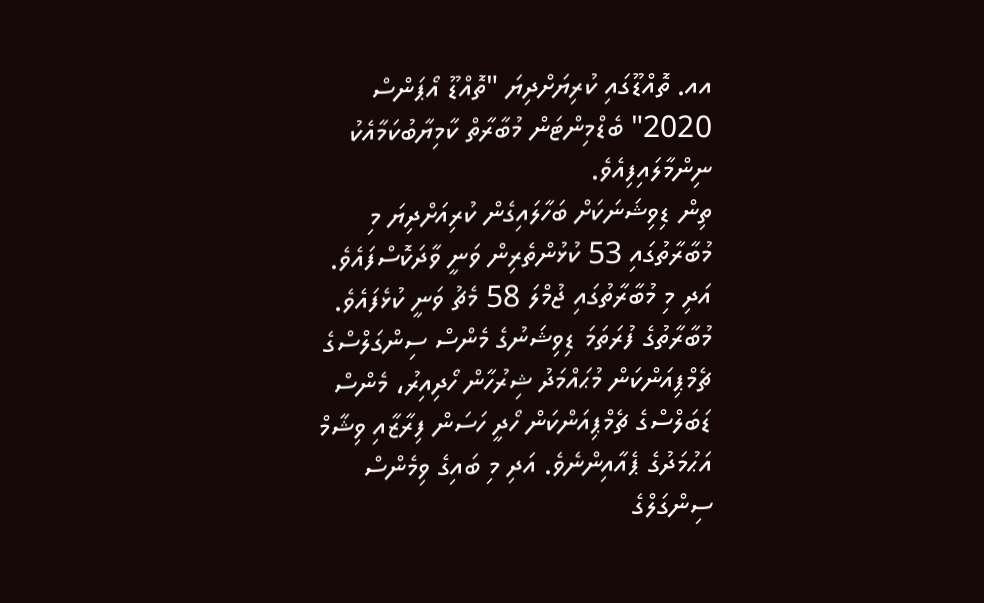އއ. ތޮއްޑޫގައި ކުރިޔަށްދިޔަ "ތޮއްޑޫ އޯޕަންސް 2020" ބެޑްމިންޓަން މުބާރާތް ކާމިޔާބުކަމާއެކު ނިންމާލައިފިއެވެ.
ތިން ޑިވިޝަނަކަށް ބަހާލައިގެން ކުރިއަށްދިޔަ މި މުބާރާތުގައި 53 ކުޅުންތެރިން ވަނީ ވާދަކޮސްފައެވެ. އަދި މި މުބާރާތުގައި ޖުމްލަ 58 މެޗު ވަނީ ކުޅެފައެވެ.
މުބާރާތުގެ ފުރަތަމަ ޑިވިޝަނުގެ މެންސް ސިންގަލްސްގެ ޗެމްޕިއަންކަން މުޙައްމަދު ޝިރުހާން ހޯދިއިރު، މެންސް ޑަބަލްސްގެ ޗެމްޕިއަންކަން ހޯދީ ހަސަން ފިރާޒާއި ވިޝާމް އަޙުމަދުގެ ޕެއާއިންނެވެ. އަދި މި ބައިގެ ވިމެންސް ސިންގަލްގެ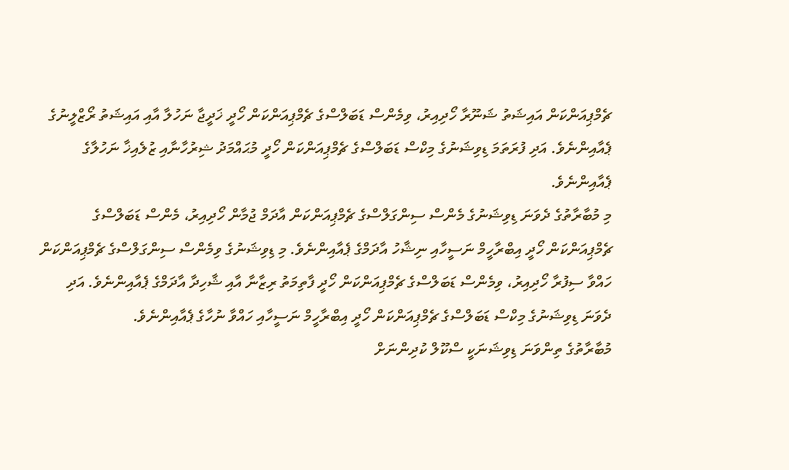ޗެމްޕިއަންކަން އައިޝަތު ޝަނޫރާ ހޯދިއިރު، ވިމެންސް ޑަބަލްސްގެ ޗެމްޕިއަންކަން ހޯދީ ޚަދީޖާ ނަހުލާ އާއި އައިޝަތު ރޯޒްލީނުގެ ޕެއާއިންނެވެ. އަދި ފުރަތަމަ ޑިވިޝަނުގެ މިކްސް ޑަބަލްސްގެ ޗެމްޕިއަންކަން ހޯދީ މުޙައްމަދު ޝިރުހާނާއި ޒުލެއިޚާ ނަހުލާގެ ޕެއާއިންނެވެ.
މި މުބާރާތުގެ ދެވަނަ ޑިވިޝަނުގެ މެންސް ސިންގަލްސްގެ ޗެމްޕިއަންކަން އާދަމް ޖުމާން ހޯދިއިރު، މެންސް ޑަބަލްސްގެ ޗެމްޕިއަންކަން ހޯދީ އިބްރާހީމް ނަސީހާއި ނިޝާހު އާދަމްގެ ޕެއާއިންނެވެ. މި ޑިވިޝަނުގެ ވިމެންސް ސިންގަލްސްގެ ޗެމްޕިއަންކަން ހައްވާ ސިފުރާ ހޯދިއިރު، ވިމެންސް ޑަބަލްސްގެ ޗެމްޕިއަންކަން ހޯދީ ފާތިމަތު ރިޒާނާ އާއި ޝާހިދާ އާދަމްގެ ޕެއާއިންނެވެ. އަދި ދެވަނަ ޑިވިޝަނުގެ މިކްސް ޑަބަލްސްގެ ޗެމްޕިއަންކަން ހޯދީ އިބްރާހީމް ނަސީހާއި ހައްވާ ނުހާގެ ޕެއާއިންނެވެ.
މުބާރާތުގެ ތިންވަނަ ޑިވިޝަނަކީ ސްކޫލް ކުދިންނަށް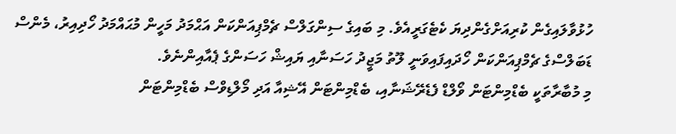ހުޅުވާލައިގެން ކުރިއަށްގެންދިޔަ ކެޓެގަރީއެވެ. މި ބައިގެ ސިންގަލްސް ޗެމްޕިއަންކަން އަޙްމަދު މަހީން މުޙައްމަދު ހޯދިއިރު، މެންސް ޑަބަލްސްގެ ޗެމްޕިއަންކަން ހޯދައިފައިވަނީ ލޫތު މަޖީދު ހަސަނާއި ޔައިޝް ހަސަންގެ ޕެއާއިންނެވެ.
މި މުބާރާތަކީ ބެޑްމިންޓަން ވޯލްޑް ފެޑެރޭޝަނާއި، ބެޑްމިންޓަން އޭޝިއާ އަދި މޯލްޑިވްސް ބެޑްމިންޓަން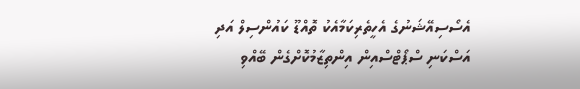އެސޯސިއޭޝަނުގެ އެހީތެރިކަމާއެކު ތޮއްޑޫ ކައުންސިލް އަދި އަސްކަނި ސްޕޯޓްސްއިން އިންތިޒާމުކޮށްގެން ބޭއްވި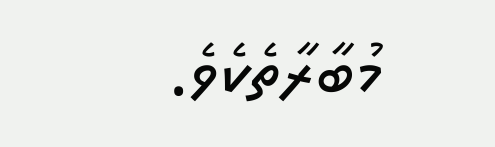މުބާރާތެކެވެ.